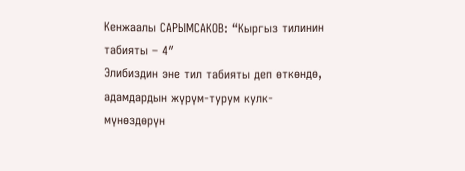Кенжаалы САРЫМСАКОВ: “Кыргыз тилинин табияты – 4″
Элибиздин эне тил табияты деп өткөндө, адамдардын жүрүм-турум кулк-мүнөздөрүн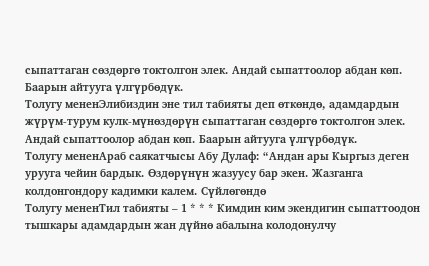сыпаттаган сөздөргө токтолгон элек. Андай сыпаттоолор абдан көп. Баарын айтууга үлгүрбөдүк.
Толугу мененЭлибиздин эне тил табияты деп өткөндө, адамдардын жүрүм-турум кулк-мүнөздөрүн сыпаттаган сөздөргө токтолгон элек. Андай сыпаттоолор абдан көп. Баарын айтууга үлгүрбөдүк.
Толугу мененАраб саякатчысы Абу Дулаф: “Андан ары Кыргыз деген урууга чейин бардык. Өздөрүнүн жазуусу бар экен. Жазганга колдонгондору кадимки калем. Сүйлөгөндө
Толугу мененТил табияты – 1 * * * Кимдин ким экендигин сыпаттоодон тышкары адамдардын жан дүйнө абалына колодонулчу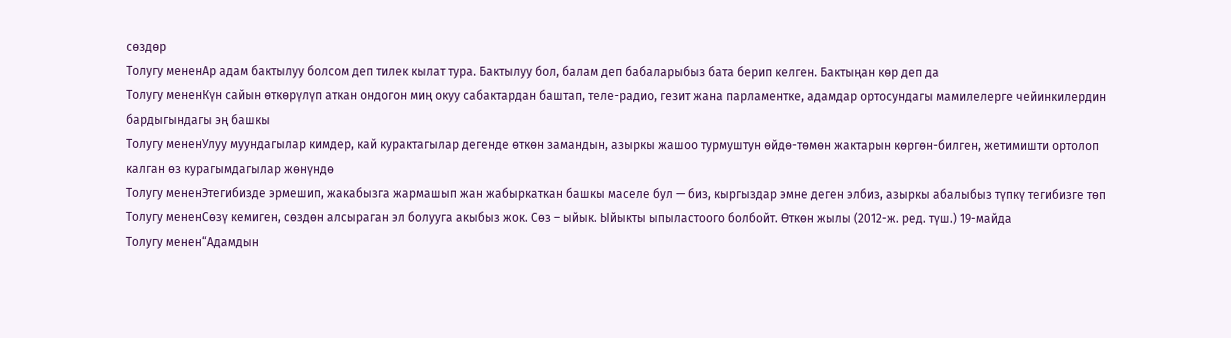сөздөр
Толугу мененАр адам бактылуу болсом деп тилек кылат тура. Бактылуу бол, балам деп бабаларыбыз бата берип келген. Бактыңан көр деп да
Толугу мененКүн сайын өткөрүлүп аткан ондогон миң окуу сабактардан баштап, теле-радио, гезит жана парламентке, адамдар ортосундагы мамилелерге чейинкилердин бардыгындагы эң башкы
Толугу мененУлуу муундагылар кимдер, кай курактагылар дегенде өткөн замандын, азыркы жашоо турмуштун өйдө-төмөн жактарын көргөн-билген, жетимишти ортолоп калган өз курагымдагылар жөнүндө
Толугу мененЭтегибизде эрмешип, жакабызга жармашып жан жабыркаткан башкы маселе бул — биз, кыргыздар эмне деген элбиз, азыркы абалыбыз түпкү тегибизге төп
Толугу мененСөзү кемиген, сөздөн алсыраган эл болууга акыбыз жок. Сөз – ыйык. Ыйыкты ыпыластоого болбойт. Өткөн жылы (2012-ж. ред. түш.) 19-майда
Толугу менен“Адамдын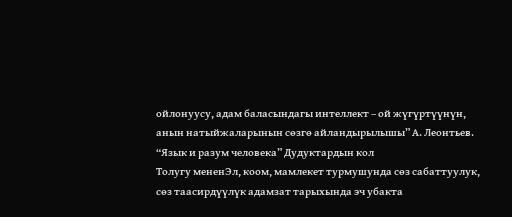ойлонуусу, адам баласындагы интеллект – ой жүгүртүүнүн, анын натыйжаларынын сөзгө айландырылышы” А. Леонтьев. “Язык и разум человека” Дудуктардын кол
Толугу мененЭл, коом, мамлекет турмушунда сөз сабаттуулук, сөз таасирдүүлүк адамзат тарыхында эч убакта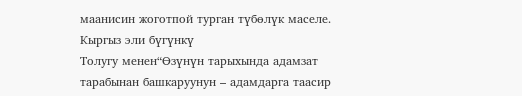маанисин жоготпой турган түбөлүк маселе. Кыргыз эли бүгүнкү
Толугу менен“Өзүнүн тарыхында адамзат тарабынан башкаруунун – адамдарга таасир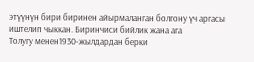этүүнүн бири биринен айырмаланган болгону үч аргасы иштелип чыккан. Биринчиси бийлик жана ага
Толугу менен1930-жылдардан берки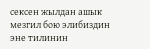сексен жылдан ашык мезгил бою элибиздин эне тилинин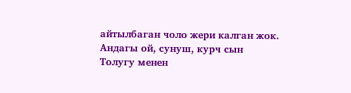айтылбаган чоло жери калган жок. Андагы ой, сунуш, курч сын
Толугу менен